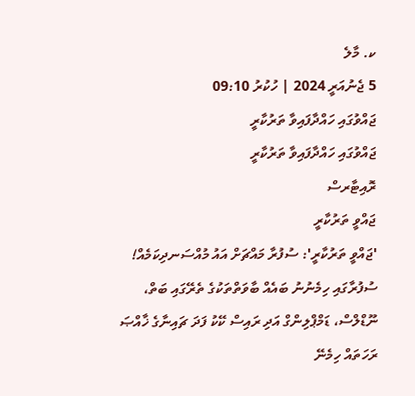ކ. މާލެ
5 ޖެނުއަރީ 2024 | ހުކުރު 09:10
ޖައްވުގައި ހައްދާފައިވާ ތަރުކާރީ
ޖައްވުގައި ހައްދާފައިވާ ތަރުކާރީ
ރޮއިޓާރސް
ޖައްވީ ތަރުކާރީ
'ޖައްވީ ތަރުކާރީ': ސުފުރާ މައްޗަށް އައު މުއްސަނދިކަމެއް!
ސުފުރާގައި ހިމެނުނު ބައެއް ބާވަތްތަކުގެ ތެރޭގައި ބަތް، ނޫޑްލްސް، ޑަމްޕްލިންގް އަދި ރައިސް ކޭކު ފަދަ ޗައިނާގެ ޚާއްޞަ ރަހަތައް ހިމެނޭ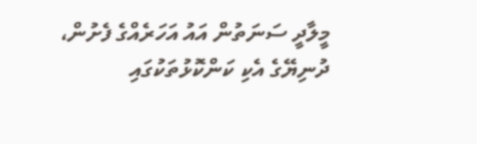މީލާދީ ސަނަތުން އައު އަހަރެއްގެ ފެށުން، ދުނިޔޭގެ އެކި ކަންކޮޅުތަކުގައި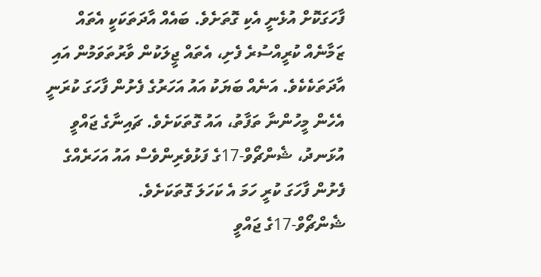ފާހަގަކޮށް އުޅެނީ އެކި ގޮތަށެވެ. ބައެއް އާދަތަކަކީ އެތައް ޒަމާނެއް ކުރީއްސުރެ ފެށި، އެތައް ޖީލަކުން ވާރުތަވަމުން އައި އާދަތަކެކެވެ. އަނެއް ބަޔަކު އައު އަހަރުގެ ފެށުން ފާހަގަ ކުރަނީ އެހެން މީހުންނާ ތަފާތު، އައު ގޮތަކަށެވެ. ޗައިނާގެ ޖައްވީ އުޅަނދު، ޝެންޗޯވް-17ގެ ފަޅުވެރިންވެސް އައު އަހަރެއްގެ ފެށުން ފާހަގަ ކުރީ ހަމަ އެ ކަހަލަ ގޮތަކަށެވެ.
ޝެންޗޯވް-17ގެ ޖައްވީ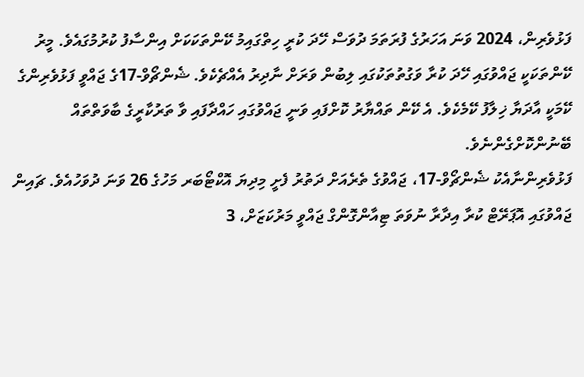ފަޅުވެރިން، 2024 ވަނަ އަހަރުގެ ފުރަތަމަ ދުވަސް ހޭދަ ކުރީ ހިތްގައިމު ކޭންތަކަކަށް އިންސާފު ކުރުމުގައެވެ. މީރު ކޭންތަކަކީ ޖައްވުގައި ހޭދަ ކުރާ ވަގުތުތަކުގައި ލިބުން ވަރަށް ނާދިރު އެއްޗެކެވެ. ޝެންޗޯވް-17ގެ ޖައްވީ ފަޅުވެރިންގެ ކޭމަކީ އާދަޔާ ޚިލާފު ކޭމެކެވެ. އެ ކޭން ތައްޔާރު ކޮށްފައި ވަނީ ޖައްވުގައި ހައްދާފައި ވާ ތަރުކާރީގެ ބާވަތްތައް ބޭނުންކޮށްގެންނެވެ.
ފަޅުވެރިންނާއެކު ޝެންޗޯވް-17، ޖައްވުގެ ތެރެއަށް ދަތުރު ފެށީ މިދިޔަ އޮކްޓޯބަރ މަހުގެ 26 ވަނަ ދުވަހުއެވެ. ޗައިން ޖައްވުގައި އޮޕަރޭޓް ކުރާ އިދާރާ ނުވަތަ ޓިއާންގޮންގް ޖައްވީ މަރުކަޒަށް، 3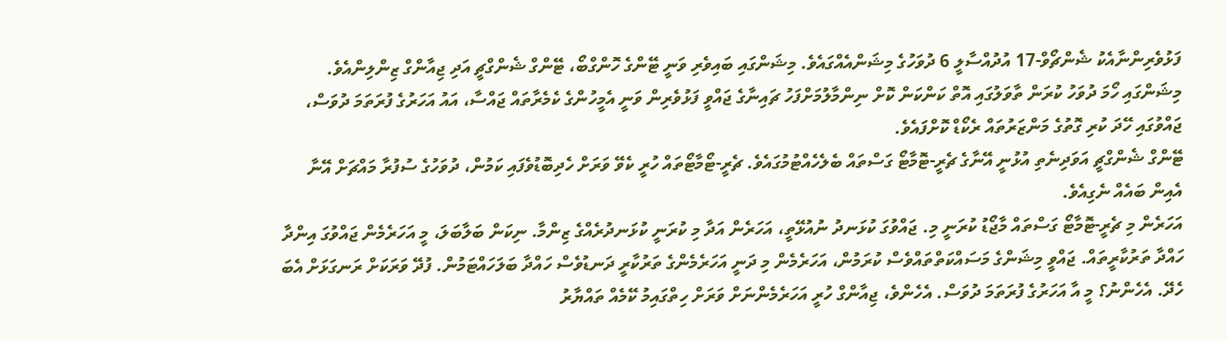ފަޅުވެރިންނާއެކު ޝެންޗޯވް-17 އުދުއްސާލީ 6 ދުވަހުގެ މިޝަންއެއްގައެވެ. މިޝަންގައި ބައިވެރި ވަނީ ޓޭންގެ ހޮންގްބޯ، ޓޭންގް ޝެންގްޗީ އަދި ޖިއާންގް ޒިންލިންއެވެ.
މިޝަންގައި ހޯމަ ދުވަހު ކުރަން ތާވަލުގައި އޮތް ކަންކަން ކޮށް ނިންމާލުމަށްފަހު ޗައިނާގެ ޖައްވީ ފަޅުވެރިން ވަނީ އެމީހުންގެ ކެމެރާތައް ޖައްސާ، އައު އަހަރުގެ ފުރަތަމަ ދުވަސް، ޖައްވުގައި ހޭދަ ކުރި ގޮތުގެ މަންޒަރުތައް ރެކޯޑް ކޮށްފައެވެ.
ޓޭންގް ޝެންގްޗީ އަވަދިނެތި އުޅުނީ އޭނާގެ ޗެރީ-ޓޮމާޓޯ ގަސްތައް ބެލެހެއްޓުމުގައެވެ. ޗެރީ-ޓޯމާޓޯތައް ހުރީ ކެވޭ ވަރަށް ހެދިބޮޑުވެފައި ކަމުން، ދުވަހުގެ ސުފުރާ މައްޗަށް އޭނާ އެއިން ބައެއް ނެގިއެވެ.
އަހަރެން މި ޗެރީ-ޓޮމާޓޯ ގަސްތައް މާޖޯޑު ކުރަނީ މި. ޖައްވުގަ ކުޅަނދު ނުއުޅޭތީ، އަހަރެން އަދާ މި ކުރަނީ ކުޅަނދުރެއްގެ ޒިންމާ. ނިކަން ބަލާބަލަ، މީ އަހަރެމެން ޖައްވުގަ އިންދާ ހައްދާ ތަރުކާރީތައް. ޖައްވީ މިޝަންގެ މަސައްކަތްތައްވެސް ކުރަމުން، އަހަރެމެން މި ދަނީ އަހަރެމެންގެ ތަރުކާރީ ދަނޑުވެސް ހައްދާ ބަލަހައްޓަމުން. ފުދޭ ވަރަކަށް ރަނގަޅަށް އެބަ ހެދޭ. އެހެންނު؟ މީ އާ އަހަރުގެ ފުރަތަމަ ދުވަސް. އެހެންވެ، ޖިއާންގް ހުރީ އަހަރެމެންނަށް ވަރަށް ހިތްގައިމު ކޭމެއް ތައްޔާރު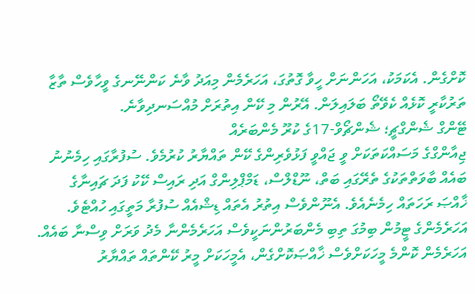ކޮށްގެން. އެކަމަކު، އަހަންނަށް ހީވާ ގޮތުގަ، އަހަރެމެން މިއަދު ވާނެ ކަންނޭނގެ ވީހާވެސް ތާޒާ ތަރުކާރީ ކޮޅެއް ކެވޭތޯ ބަލައިލަން. އޭރުން މި ކޭން އިތުރަށް މުއްސަނދިވާނެ.
ޓޭންގް ޝެންގްޗީ؛ ޝެންޗޯވް-17ގެ ކުރޫ މެންބަރެއް
ޖިއާންގްގެ މަސައްކަތަކަށް ވީ ޖައްވީ ފަޅުވެރިންގެ ކޭން ތައްޔާރު ކުރުމެވެ. ސުފުރާގައި ހިމެނުނު ބައެއް ބާވަތްތަކުގެ ތެރޭގައި ބަތް، ނޫޑްލްސް، ޑަމްޕްލިންގް އަދި ރައިސް ކޭކު ފަދަ ޗައިނާގެ ޚާއްޞަ ރަހަތައް ހިމެނެއެވެ. އެނޫންވެސް އިތުރު އެތައް ޑިޝްއެއް ސުފުރާ މަތީގައި ހުއްޓެވެ.
އަހަރެމެންގެ ޓީމުން ބިމުގަ ތިބި މެންބަރުންނަކީވެސް އަހަރެމެންނާ މެދު ވަރަށް ވިސްނާ ބައެއް. އަހަރެމެން ކޮންމެ މީހަކަށްވެސް ޚާއްޞަކޮށްގެން، އެމީހަކަށް މީރު ކޭންތައް ތައްޔާރު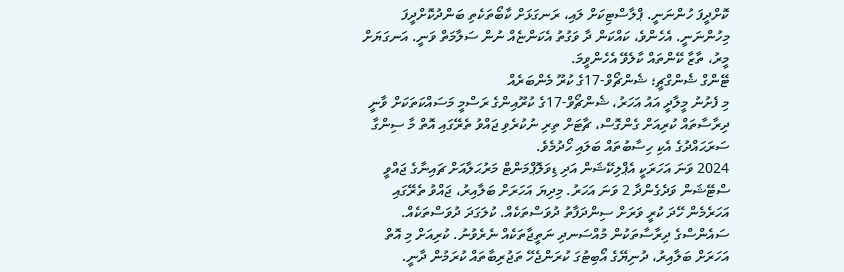ކޮށްދީފަ ހުންނަނީ. ޕްލާސްޓިކަށް ލައި، ރަނގަޅަށް ކާބޯތަކެތި ބަންދުކޮށްދީފަ މިހުންނަނީ. އެހެންވެ، ކައްކަން ދާ ވަގުތު އެކަންޏެއް ނުން ސަލާމަތް ވަނީ. އަނގަޔަށް މީރު، ތާޒާ ކޭންތައް ކާލެވޭ އެހެންވީމަ.
ޓޭންގް ޝެންގްޗީ؛ ޝެންޗޯވް-17ގެ ކުރޫ މެންބަރެއް
މި ފެށުނު މީލާދީ އައު އަހަރު، ޝެންޗޯވް-17ގެ ކުރޫއިންގެ ރަސްމީ މަސައްކަތަކަށް ވާނީ ދިރާސާތައް ކުރިއަށް ގެންގޮސް، ޗާޓަށް ތިރި ނުކުރެވި ޖައްވު ތެރޭގައި އޮތް މާ ސިންގާ ސަރަޙައްދުގެ އެކި ހިސާބުތައް ބަލައި ހޯދުމެވެ.
2024 ވަނަ އަހަރަކީ އެޕްލިކޭޝަން އަދި ޑިވަލޮޕްމަންޓް މަރުޙަލާއަށް ޗައިނާގެ ޖައްވީ ސްޓޭޝަން ވަދެގެންދާ 2 ވަނަ އަހަރު. މިދިޔަ އަހަރަށް ބަލާއިރު، ޖައްވު ތެރޭގައި އަހަރެމެން ހޭދަ ކުރީ ވަރަށް ސިންދަފާތު ދުވަސްތަކެއް. ކުލަގަދަ ދުވަސްތަކެއް. ސައެންސްގެ ދިރާސާތަކުން މުއްސަނދި ނަތީޖާތަކެއް ނެރެވުނު. ކުރިއަށް މި އޮތް އަހަރަށް ބަލާއިރު، ދުނިޔޭގެ އޯބިޓުގަ ކުރަންޖެހޭ ތަޖުރިބާތައް ކުރަމުން ދާނީ.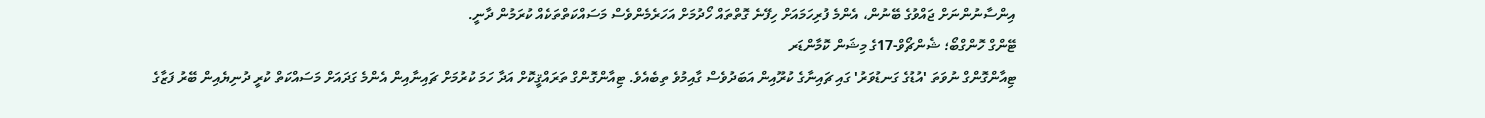އިންސާނުންނަށް ޖައްވުގެ ބޭނުން، އެންމެ ފުރިހަމައަށް ހިފޭނެ ގޮތްތައް ހޯދުމަށް އަހަރެމެންވެސް މަސައްކަތްތަކެއް ކުރަމުން ދާނީ.
ޓޭންގް ހޮންގްބޯ؛ ޝެންޗޯވް-17ގެ މިޝަން ކޮމާންޑަރ
ޓިއާންގޮންގް ނުވަތަ 'އުޑުގެ ގަނޑުވަރު' ގައި ޗައިނާގެ ކުރޫއިން އަބަދުވެސް ގާއިމުވެ ތިބެއެވެ. ޓިއާންގޮންގް ތަރައްޤީކޮށް އަދާ ހަމަ ކުރުމަށް ޗައިނާއިން އެންމެ ގަދައަށް މަސައްކަތް ކުރީ ދުނިޔެއިން ބޭރު ފަޒާގެ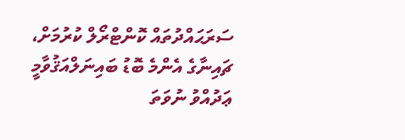ސަރަޙައްދުތައް ކޮންޓްރޯލް ކުރުމަށް، ޗައިނާގެ އެންމެ ބޮޑު ބައިނަލްއަޤުވާމީ ޢަދުއްވު ނުވަތަ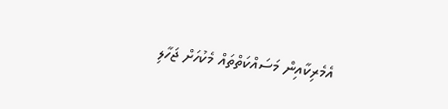އެމެރިކާއިން މަސައްކަތްތައް މެކުހަށް ޖަހާލި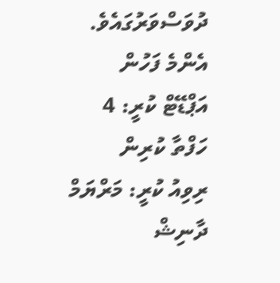ދުވަސްވަރުގައެވެ.
އެންމެ ފަހުން އަޕްޑޭޓް ކުރީ: 4 ހަފްތާ ކުރިން
ރިވިއު ކުރީ: މަރްޔަމް ދާނިޝް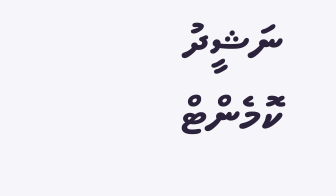ނަޝީދު
ކޮމެންޓް